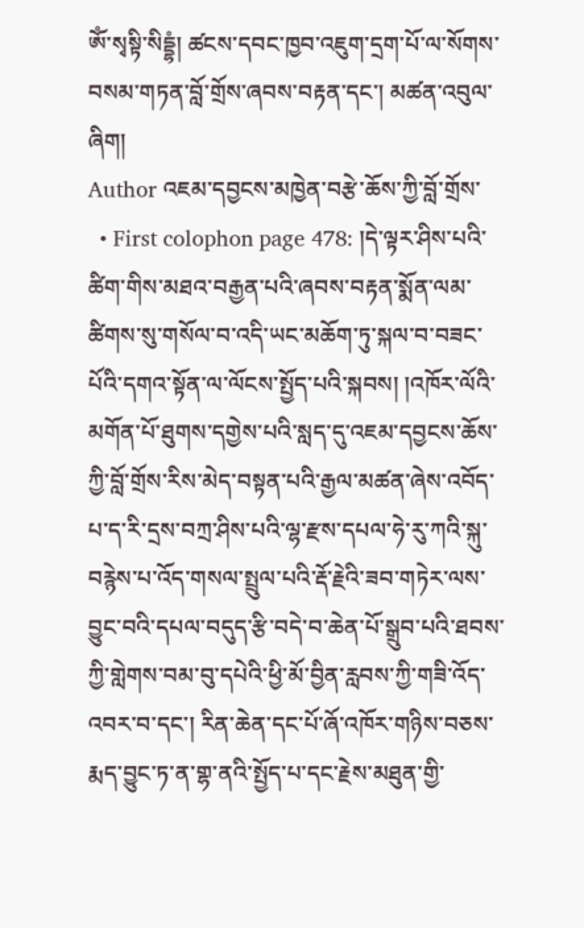ཨོཾ་སྭསྟི་སིདྡྷཾ། ཚངས་དབང་ཁྱབ་འཇུག་དྲག་པོ་ལ་སོགས་བསམ་གཏན་བློ་གྲོས་ཞབས་བརྟན་དང་། མཚན་འབུལ་ཞིག།
Author འཇམ་དབྱངས་མཁྱེན་བརྩེ་ཆོས་ཀྱི་བློ་གྲོས་
  • First colophon page 478: །དེ་ལྟར་ཤིས་པའི་ཚིག་གིས་མཐའ་བརྒྱན་པའི་ཞབས་བརྟན་སྨོན་ལམ་ཚིགས་སུ་གསོལ་བ་འདི་ཡང་མཆོག་ཏུ་སྐལ་བ་བཟང་པོའི་དགའ་སྟོན་ལ་ལོངས་སྤྱོད་པའི་སྐབས། །འཁོར་ལོའི་མགོན་པོ་ཐུགས་དགྱེས་པའི་སླད་དུ་འཇམ་དབྱངས་ཆོས་ཀྱི་བློ་གྲོས་རིས་མེད་བསྟན་པའི་རྒྱལ་མཚན་ཞེས་འབོད་པ་ད་རི་དྲས་བཀྲ་ཤིས་པའི་ལྷ་རྫས་དཔལ་ཧེ་རུ་ཀའི་སྐུ་བརྙེས་པ་འོད་གསལ་སྤྲུལ་པའི་རྡོ་རྗེའི་ཟབ་གཏེར་ལས་བྱུང་བའི་དཔལ་བདུད་རྩི་བདེ་བ་ཆེན་པོ་སྒྲུབ་པའི་ཐབས་ཀྱི་གླེགས་བམ་བུ་དཔེའི་ཕྱི་མོ་བྱིན་རླབས་ཀྱི་གཟི་འོད་འབར་བ་དང་། རིན་ཆེན་དང་པོ་ཞོ་འཁོར་གཉིས་བཅས་རྨད་བྱུང་ཏ་ན་གྷ་ནའི་སྤྱོད་པ་དང་རྗེས་མཐུན་གྱི་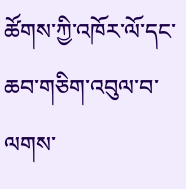ཚོགས་ཀྱི་འཁོར་ལོ་དང་ཆབ་གཅིག་འབུལ་བ་ལགས་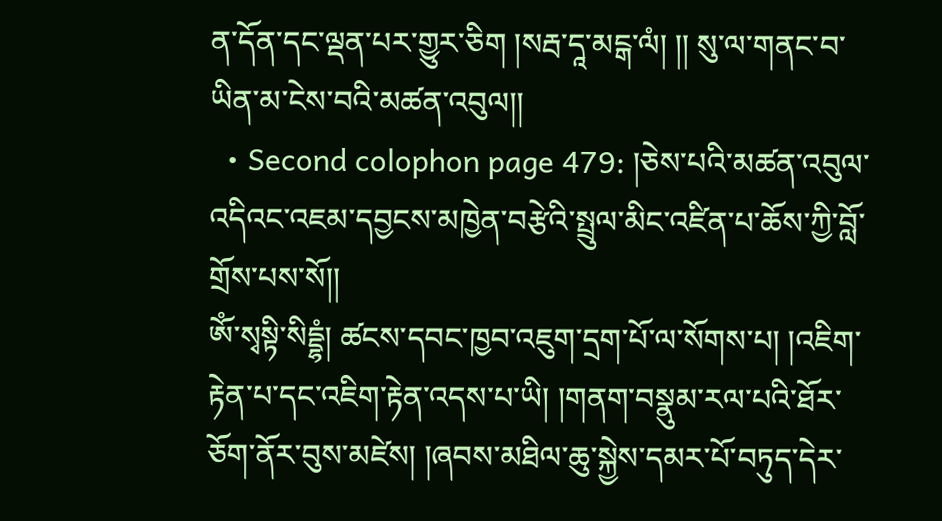ན་དོན་དང་ལྡན་པར་གྱུར་ཅིག །སརྦ་དཱ་མངྒ་ལཾ། །། སུ་ལ་གནང་བ་ཡིན་མ་ངེས་བའི་མཚན་འབུལ།།
  • Second colophon page 479: །ཅེས་པའི་མཚན་འབུལ་འདིའང་འཇམ་དབྱངས་མཁྱེན་བརྩེའི་སྤྲུལ་མིང་འཛིན་པ་ཆོས་ཀྱི་བློ་གྲོས་པས་སོ།།
ཨོཾ་སྭསྟི་སིདྡྷཾ། ཚངས་དབང་ཁྱབ་འཇུག་དྲག་པོ་ལ་སོགས་པ། །འཇིག་རྟེན་པ་དང་འཇིག་རྟེན་འདས་པ་ཡི། །གནག་བསྣུམ་རལ་པའི་ཐོར་ཅོག་ནོར་བུས་མཛེས། །ཞབས་མཐིལ་ཆུ་སྐྱེས་དམར་པོ་བཏུད་དེར་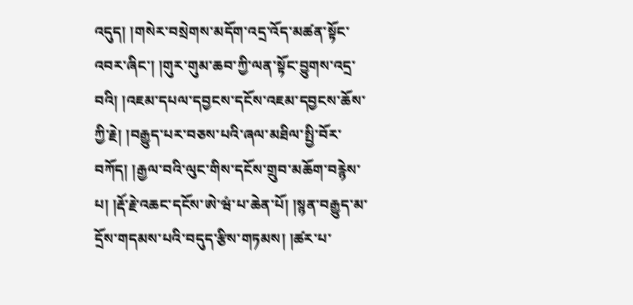འདུད། །གསེར་བསྲེགས་མདོག་འདྲ་འོད་མཚན་སྟོང་འབར་ཞིང་། །གུར་གུམ་ཆབ་ཀྱི་ལན་སྟོང་བྱུགས་འདྲ་བའི། །འཇམ་དཔལ་དབྱངས་དངོས་འཇམ་དབྱངས་ཆོས་ཀྱི་རྗེ། །བརྒྱུད་པར་བཅས་པའི་ཞལ་མཐིལ་སྤྱི་བོར་བཀོད། །རྒྱལ་བའི་ལུང་གིས་དངོས་གྲུབ་མཆོག་བརྙེས་པ། །རྡོ་རྗེ་འཆང་དངོས་ཨེ་ཝཾ་པ་ཆེན་པོ། །སྙན་བརྒྱུད་མ་དྲོས་གདམས་པའི་བདུད་རྩིས་གཏམས། །ཚར་པ་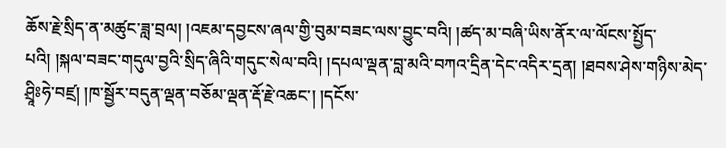ཆོས་རྗེ་སྲིད་ན་མཚུང་ཟླ་བྲལ། །འཇམ་དབྱངས་ཞལ་གྱི་བུམ་བཟང་ལས་བྱུང་བའི། །ཚད་མ་བཞི་ཡིས་ནོར་ལ་ལོངས་སྤྱོད་པའི། །སྐལ་བཟང་གདུལ་བྱའི་སྲིད་ཞིའི་གདུང་སེལ་བའི། །དཔལ་ལྡན་བླ་མའི་བཀའ་དྲིན་དེང་འདིར་དྲན། །ཐབས་ཤེས་གཉིས་མེད་ཤྲཱིཿཧེ་བཛྲ། །ཁ་སྦྱོར་བདུན་ལྡན་བཅོམ་ལྡན་རྡོ་རྗེ་འཆང་། །དངོས་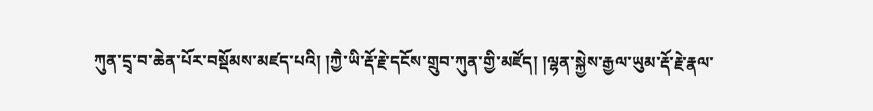ཀུན་དྲྭ་བ་ཆེན་པོར་བསྡོམས་མཛད་པའི། །ཀྱཻ་ཡི་རྡོ་རྗེ་དངོས་གྲུབ་ཀུན་གྱི་མཛོད། །ལྷན་སྐྱེས་རྒྱལ་ཡུམ་རྡོ་རྗེ་རྣལ་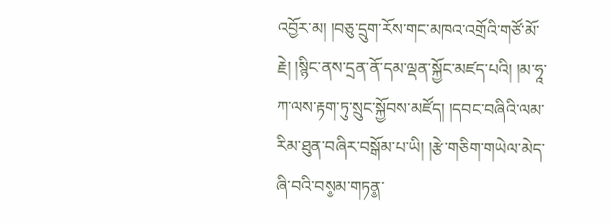འབྱོར་མ། །བཅུ་དྲུག་རོས་གང་མཁའ་འགྲོའི་གཙོ་མོ་རྗེ། །སྙིང་ནས་དྲན་ནོ་དམ་ལྡན་སྐྱོང་མཛད་པའི། །མ་ཧཱ་ཀ་ལས་རྟག་ཏུ་སྲུང་སྐྱོབས་མཛོད། །དབང་བཞིའི་ལམ་རིམ་ཐུན་བཞིར་བསྒོམ་པ་ཡི། །རྩེ་གཅིག་གཡེལ་མེད་ཞི་བའི་བས༵མ་གཏན༵་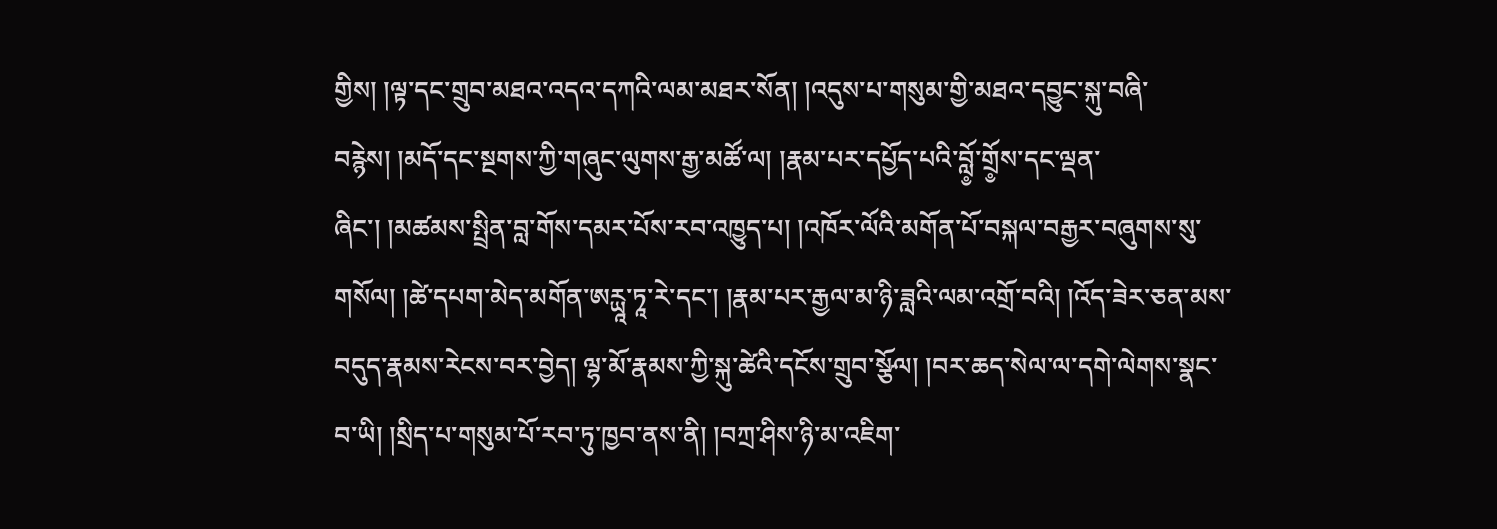གྱིས། །ལྟ་དང་གྲུབ་མཐའ་འདའ་དཀའི་ལམ་མཐར་སོན། །འདུས་པ་གསུམ་གྱི་མཐའ་དབྱུང་སྐུ་བཞི་བརྙེས། །མདོ་དང་སྔགས་ཀྱི་གཞུང་ལུགས་རྒྱ་མཚོ་ལ། །རྣམ་པར་དཔྱོད་པའི་བློ༵་གྲོ༵ས་དང་ལྡན་ཞིང་། །མཚམས་སྤྲིན་བླ་གོས་དམར་པོས་རབ་འཁྱུད་པ། །འཁོར་ལོའི་མགོན་པོ་བསྐལ་བརྒྱར་བཞུགས་སུ་གསོལ། །ཚེ་དཔག་མེད་མགོན་ཨཪྻཱ་ཏཱ་རེ་དང་། །རྣམ་པར་རྒྱལ་མ་ཉི་ཟླའི་ལམ་འགྲོ་བའི། །འོད་ཟེར་ཅན་མས་བདུད་རྣམས་རེངས་བར་བྱེད། ལྷ་མོ་རྣམས་ཀྱི་སྐུ་ཚེའི་དངོས་གྲུབ་སྩོལ། །བར་ཆད་སེལ་ལ་དགེ་ལེགས་སྣང་བ་ཡི། །སྲིད་པ་གསུམ་པོ་རབ་ཏུ་ཁྱབ་ནས་ནི། །བཀྲ་ཤིས་ཉི་མ་འཇིག་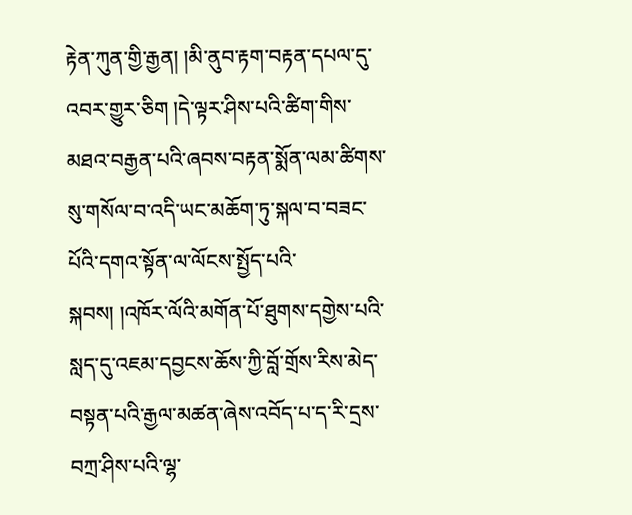རྟེན་ཀུན་གྱི་རྒྱན། །མི་ནུབ་རྟག་བརྟན་དཔལ་དུ་འབར་གྱུར་ཅིག །དེ་ལྟར་ཤིས་པའི་ཚིག་གིས་མཐའ་བརྒྱན་པའི་ཞབས་བརྟན་སྨོན་ལམ་ཚིགས་སུ་གསོལ་བ་འདི་ཡང་མཆོག་ཏུ་སྐལ་བ་བཟང་པོའི་དགའ་སྟོན་ལ་ལོངས་སྤྱོད་པའི་སྐབས། །འཁོར་ལོའི་མགོན་པོ་ཐུགས་དགྱེས་པའི་སླད་དུ་འཇམ་དབྱངས་ཆོས་ཀྱི་བློ་གྲོས་རིས་མེད་བསྟན་པའི་རྒྱལ་མཚན་ཞེས་འབོད་པ་ད་རི་དྲས་བཀྲ་ཤིས་པའི་ལྷ་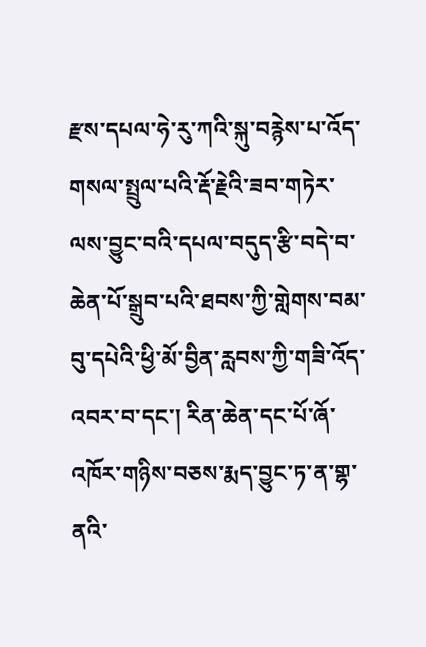རྫས་དཔལ་ཧེ་རུ་ཀའི་སྐུ་བརྙེས་པ་འོད་གསལ་སྤྲུལ་པའི་རྡོ་རྗེའི་ཟབ་གཏེར་ལས་བྱུང་བའི་དཔལ་བདུད་རྩི་བདེ་བ་ཆེན་པོ་སྒྲུབ་པའི་ཐབས་ཀྱི་གླེགས་བམ་བུ་དཔེའི་ཕྱི་མོ་བྱིན་རླབས་ཀྱི་གཟི་འོད་འབར་བ་དང་། རིན་ཆེན་དང་པོ་ཞོ་འཁོར་གཉིས་བཅས་རྨད་བྱུང་ཏ་ན་གྷ་ནའི་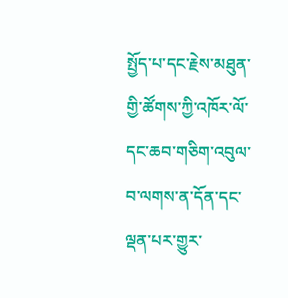སྤྱོད་པ་དང་རྗེས་མཐུན་གྱི་ཚོགས་ཀྱི་འཁོར་ལོ་དང་ཆབ་གཅིག་འབུལ་བ་ལགས་ན་དོན་དང་ལྡན་པར་གྱུར་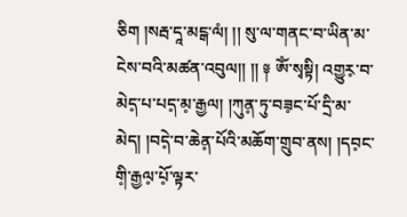ཅིག །སརྦ་དཱ་མངྒ་ལཾ། །། སུ་ལ་གནང་བ་ཡིན་མ་ངེས་བའི་མཚན་འབུལ།། །། ༈ ཨོཾ་སྭསྟི། འགྱུར༷་བ་མེད༷་པ་པད༷་མ༷་རྒྱལ། །ཀུན༷་ཏུ་བཟ༷ང་པོ་དྲི་མ་མེད། །བདེ༷་བ་ཆེན༷་པོའི་མཆོག་གྲུབ་ནས། །དབ༷ང་གི༷་རྒྱལ༷་པོ༷་ལྟར་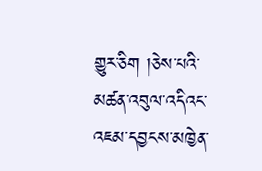གྱུར་ཅིག །ཅེས་པའི་མཚན་འབུལ་འདིའང་འཇམ་དབྱངས་མཁྱེན་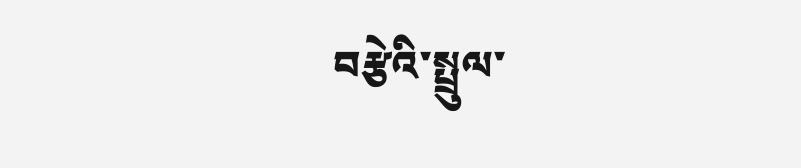བརྩེའི་སྤྲུལ་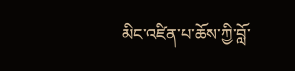མིང་འཛིན་པ་ཆོས་ཀྱི་བློ་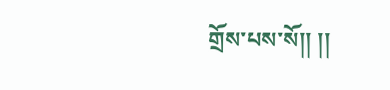གྲོས་པས་སོ།། །།